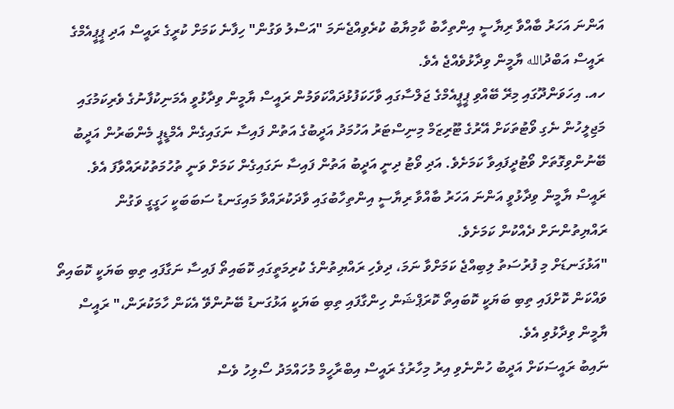އަންނަ އަހަރު ބާއްވާ ރިޔާސީ އިންތިހާބު ކާމިޔާބު ކުރެވިއްޖެނަމަ "އަސްލު ވަގުން" ހިފާނެ ކަމަށް ކުރީގެ ރައީސް އަދި ޕީޕީއެމްގެ ރައީސް އަބްދުالله ޔާމީން ވިދާޅުވެއްޖެ އެވެ.
ހއ. އިހަވަންދޫގައި މިރޭ ބޭއްވި ޕީޕީއެމްގެ ޖަލްސާގައި ވާހަކަފުޅުދައްކަވަމުން ރައީސް ޔާމީން ވިދާޅުވީ އެމަނިކުފާނުގެ ވެރިކަމުގައި މަޖިލީހުން ނެގި ވޯޓުތަކަށް އޭރުގެ ޓޫރިޒަމް މިނިސްޓަރު އަހުމަދު އަދީބުގެ އަތުން ފައިސާ ނަގައިގެން އެމްޑީޕީ މެންބަރުން އަދީބު ބޭނުންވިގޮތަށް ވޯޓުދީފައިވާ ކަމަށެވެ. އަދި ވޯޓު ދިނީ އަދީބު އަތުން ފައިސާ ނަގައިގެން ކަމަށް ވަނީ ތުހުމަތުކުރައްވާފަ އެވެ.
ރައީސް ޔާމީން ވިދާޅުވީ އަންނަ އަހަރު ބާއްވާ ރިޔާސީ އިންތިހާބުގައި ވާދަކުރައްވާ މައިގަނޑު ސަބަބަކީ ހަގީގީ ވަގުން ރައްޔިތުންނަށް ދެއްކުން ކަމަށެވެ.
"އަޅުގަނޑަށް މި ފުރުސަތު ލިބިއްޖެ ކަމަށްވާ ނަމަ، ދިވެހި ރައްޔިތުންގެ ކުރިމަތީގައި ކޮބައިތޯ ފައިސާ ނަގާފައި ތިބި ބަޔަކީ ކޮބައިތޯ ވައްކަން ކޮށްފައި ތިބި ބަޔަކީ ކޮބައިތޯ ކޮރަޕްޝަން ހިންގާފައި ތިބި ބަޔަކީ އަޅުގަނޑު ބޭނުންވޭ އެކަން ހާމަކުރަން،" ރައީސް ޔާމީން ވިދާޅުވި އެވެ.
ނައިބު ރައީސަކަށް އަދީބު ހުންނެވި އިރު މިހާރުގެ ރައީސް އިބްރާހީމް މުހައްމަދު ސޯލިހު ވެސް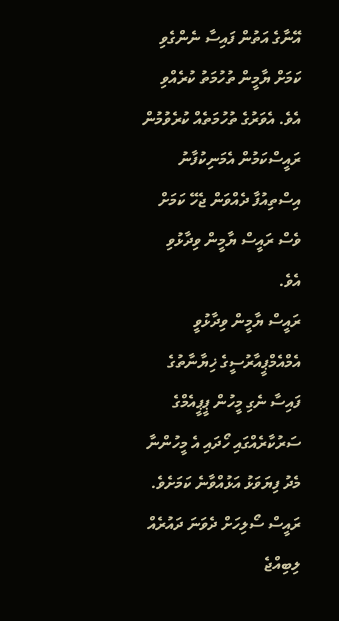އޭނާގެ އަތުން ފައިސާ ނެންގެވި ކަމަށް ޔާމީން ތުހުމަތު ކުރެއްވި އެވެ. އެވަރުގެ ތުހުމަތެއް ކުރެވުމުން ރައީސްކަމުން އެމަނިކުފާނު އިސްތިއުފާ ދެއްވަން ޖެހޭ ކަމަށް ވެސް ރައީސް ޔާމީން ވިދާޅުވި އެވެ.
ރައީސް ޔާމީން ވިދާޅުވީ އެމްއެމްޕީއާރުސީގެ ޚިޔާނާތުގެ ފައިސާ ނެގި މީހުން ޕީޕީއެމްގެ ސަރުކާރެއްގައި ހޯދައި އެ މީހުންނާ މެދު ފިޔަވަޅު އަޅުއްވާނެ ކަމަށެވެ.
ރައީސް ސޯލިހަށް ދެވަނަ ދައުރެއް ލިބިއްޖެ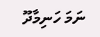ނަމަ ހަނިމާދޫ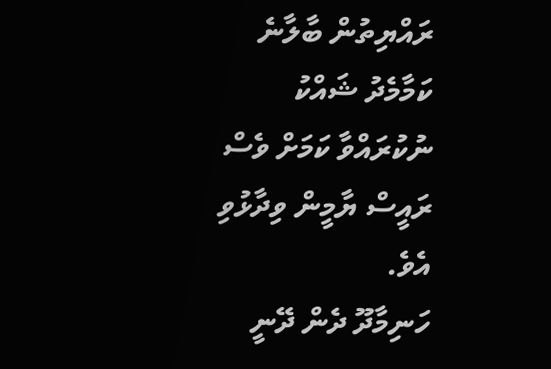ރައްޔިތުން ބާލާނެ ކަމާމެދު ޝައްކު ނުކުރައްވާ ކަމަށް ވެސް ރައީސް ޔާމީން ވިދާޅުވި އެވެ.
ހަނިމާދޫ ދެން ދޭނީ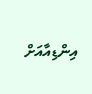އިންޑިއާއަށް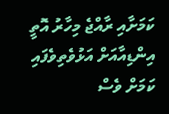ކަމަށާއި ރާއްޖެ މިހާރު އޮތީ އިންޑިއާއަށް އަޅުވެތިވެފައި ކަމަށް ވެސް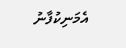އެމަނިކުފާނު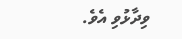ވިދާޅުވި އެވެ.